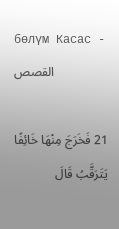бөлүм Касас - القصص

21 فَخَرَجَ مِنْهَا خَائِفًا يَتَرَقَّبُ قَالَ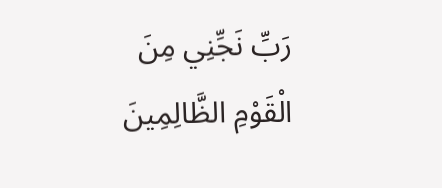رَبِّ نَجِّنِي مِنَ الْقَوْمِ الظَّالِمِينَ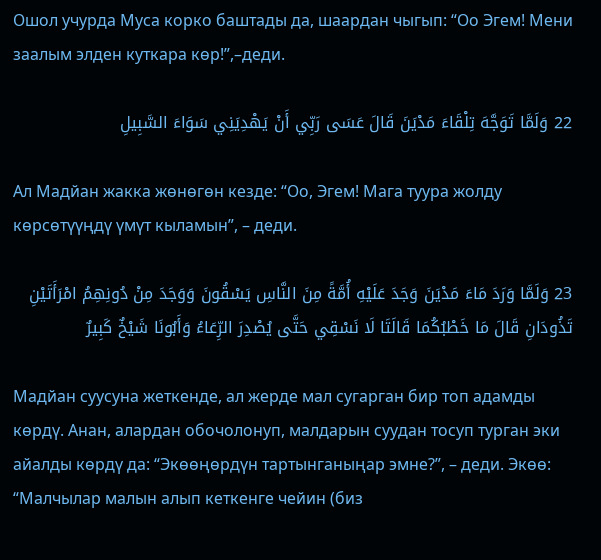Ошол учурда Муса корко баштады да, шаардан чыгып: “Оо Эгем! Мени заалым элден куткара көр!”,–деди.

22 وَلَمَّا تَوَجَّهَ تِلْقَاءَ مَدْيَنَ قَالَ عَسَى رَبِّي أَنْ يَهْدِيَنِي سَوَاءَ السَّبِيلِ

Ал Мадйан жакка жөнөгөн кезде: “Оо, Эгем! Мага туура жолду көрсөтүүңдү үмүт кыламын”, – деди.

23 وَلَمَّا وَرَدَ مَاءَ مَدْيَنَ وَجَدَ عَلَيْهِ أُمَّةً مِنَ النَّاسِ يَسْقُونَ وَوَجَدَ مِنْ دُونِهِمُ امْرَأَتَيْنِ تَذُودَانِ قَالَ مَا خَطْبُكُمَا قَالَتَا لَا نَسْقِي حَتَّى يُصْدِرَ الرِّعَاءُ وَأَبُونَا شَيْخٌ كَبِيرٌ

Мадйан суусуна жеткенде, ал жерде мал сугарган бир топ адамды көрдү. Анан, алардан обочолонуп, малдарын суудан тосуп турган эки айалды көрдү да: “Экөөңөрдүн тартынганыңар эмне?”, – деди. Экөө: “Малчылар малын алып кеткенге чейин (биз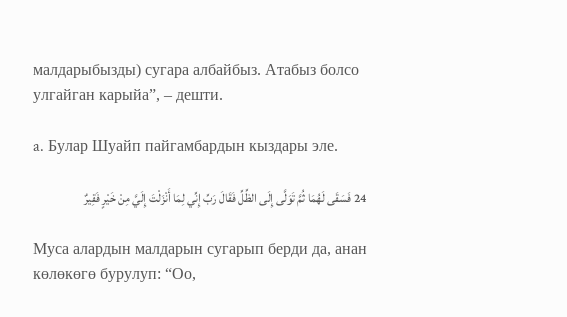малдарыбызды) сугара албайбыз. Атабыз болсо улгайган карыйа”, – дешти.

a. Булар Шуайп пайгамбардын кыздары эле.

24 فَسَقَى لَهُمَا ثُمَّ تَوَلَّى إِلَى الظِّلِّ فَقَالَ رَبِّ إِنِّي لِمَا أَنْزَلْتَ إِلَيَّ مِنْ خَيْرٍ فَقِيرٌ

Муса алардын малдарын сугарып берди да, анан көлөкөгө бурулуп: “Оо,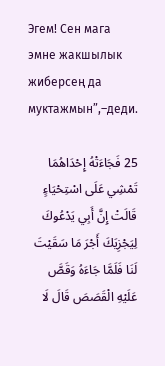Эгем! Сен мага эмне жакшылык жиберсең да муктажмын”,–деди.

25 فَجَاءَتْهُ إِحْدَاهُمَا تَمْشِي عَلَى اسْتِحْيَاءٍ قَالَتْ إِنَّ أَبِي يَدْعُوكَ لِيَجْزِيَكَ أَجْرَ مَا سَقَيْتَ لَنَا فَلَمَّا جَاءَهُ وَقَصَّ عَلَيْهِ الْقَصَصَ قَالَ لَا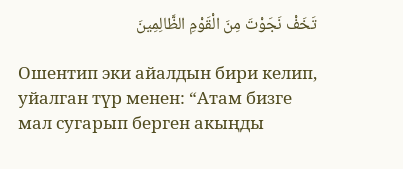تَخَفْ نَجَوْتَ مِنَ الْقَوْمِ الظَّالِمِينَ

Ошентип эки айалдын бири келип, уйалган түр менен: “Атам бизге мал сугарып берген акыңды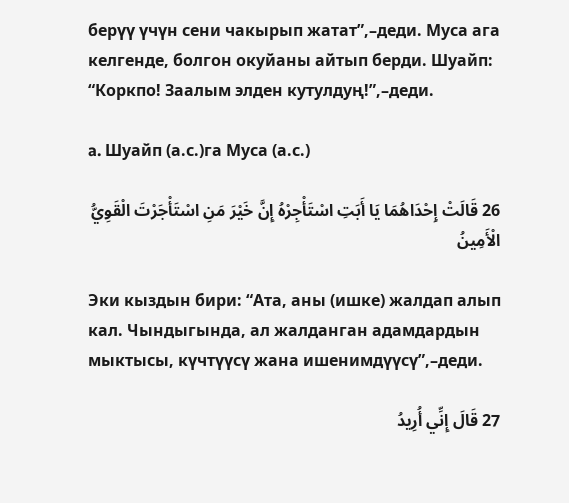берүү үчүн сени чакырып жатат”,–деди. Муса ага келгенде, болгон окуйаны айтып берди. Шуайп: “Коркпо! Заалым элден кутулдуң!”,–деди.

a. Шуайп (а.с.)га Муса (а.с.)

26 قَالَتْ إِحْدَاهُمَا يَا أَبَتِ اسْتَأْجِرْهُ إِنَّ خَيْرَ مَنِ اسْتَأْجَرْتَ الْقَوِيُّ الْأَمِينُ

Эки кыздын бири: “Ата, аны (ишке) жалдап алып кал. Чындыгында, ал жалданган адамдардын мыктысы, күчтүүсү жана ишенимдүүсү”,–деди.

27 قَالَ إِنِّي أُرِيدُ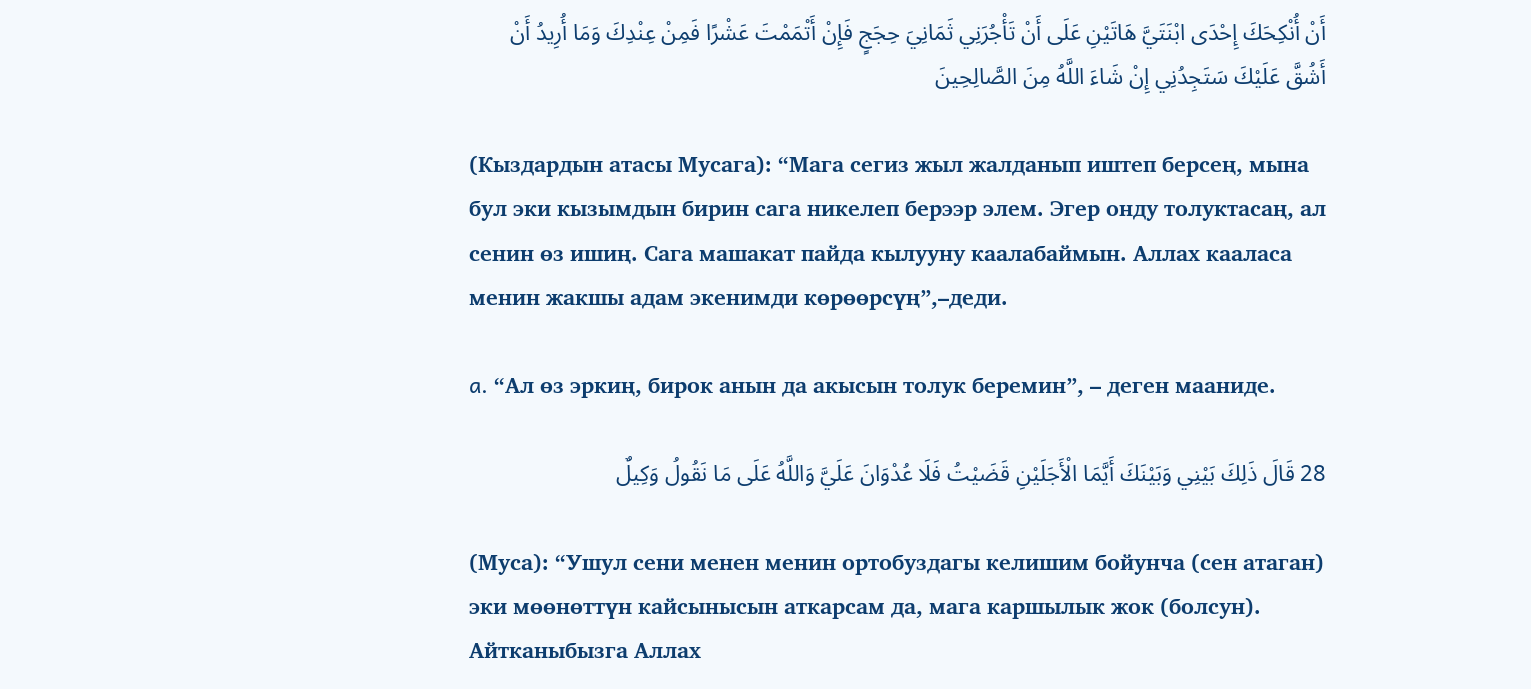أَنْ أُنْكِحَكَ إِحْدَى ابْنَتَيَّ هَاتَيْنِ عَلَى أَنْ تَأْجُرَنِي ثَمَانِيَ حِجَجٍ فَإِنْ أَتْمَمْتَ عَشْرًا فَمِنْ عِنْدِكَ وَمَا أُرِيدُ أَنْ أَشُقَّ عَلَيْكَ سَتَجِدُنِي إِنْ شَاءَ اللَّهُ مِنَ الصَّالِحِينَ

(Кыздардын атасы Мусага): “Мага сегиз жыл жалданып иштеп берсең, мына бул эки кызымдын бирин сага никелеп берээр элем. Эгер онду толуктасаң, ал сенин өз ишиң. Сага машакат пайда кылууну каалабаймын. Аллах кааласа менин жакшы адам экенимди көрөөрсүң”,–деди.

a. “Ал өз эркиң, бирок анын да акысын толук беремин”, – деген мааниде.

28 قَالَ ذَلِكَ بَيْنِي وَبَيْنَكَ أَيَّمَا الْأَجَلَيْنِ قَضَيْتُ فَلَا عُدْوَانَ عَلَيَّ وَاللَّهُ عَلَى مَا نَقُولُ وَكِيلٌ

(Муса): “Ушул сени менен менин ортобуздагы келишим бойунча (сен атаган) эки мөөнөттүн кайсынысын аткарсам да, мага каршылык жок (болсун). Айтканыбызга Аллах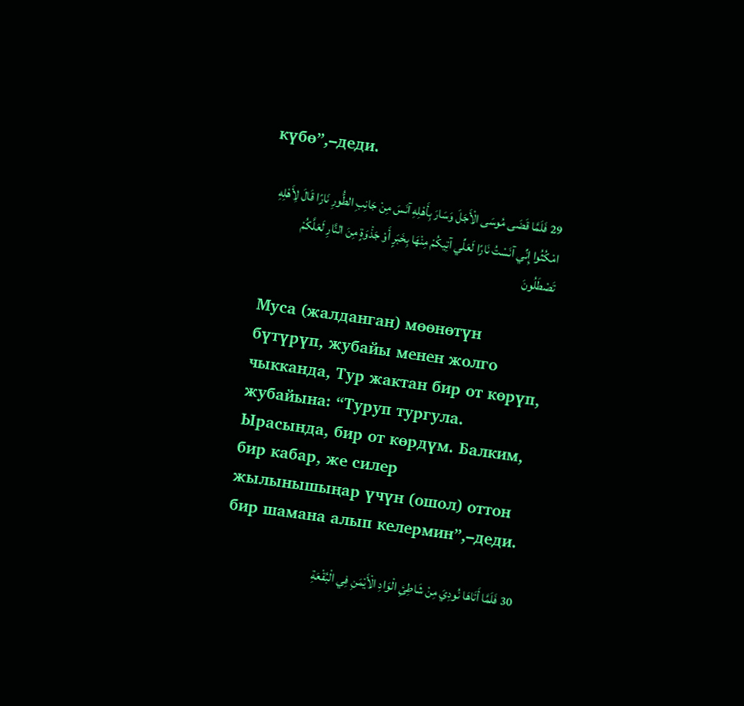күбө”,–деди.

29 فَلَمَّا قَضَى مُوسَى الْأَجَلَ وَسَارَ بِأَهْلِهِ آنَسَ مِنْ جَانِبِ الطُّورِ نَارًا قَالَ لِأَهْلِهِ امْكُثُوا إِنِّي آنَسْتُ نَارًا لَعَلِّي آتِيكُمْ مِنْهَا بِخَبَرٍ أَوْ جَذْوَةٍ مِنَ النَّارِ لَعَلَّكُمْ تَصْطَلُونَ

Муса (жалданган) мөөнөтүн бүтүрүп, жубайы менен жолго чыкканда, Тур жактан бир от көрүп, жубайына: “Туруп тургула. Ырасында, бир от көрдүм. Балким, бир кабар, же силер жылынышыңар үчүн (ошол) оттон бир шамана алып келермин”,–деди.

30 فَلَمَّا أَتَاهَا نُودِيَ مِنْ شَاطِئِ الْوَادِ الْأَيْمَنِ فِي الْبُقْعَةِ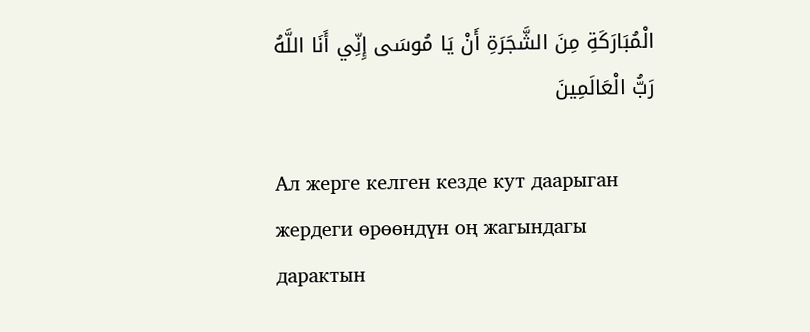الْمُبَارَكَةِ مِنَ الشَّجَرَةِ أَنْ يَا مُوسَى إِنِّي أَنَا اللَّهُ رَبُّ الْعَالَمِينَ

Ал жерге келген кезде кут даарыган жердеги өрөөндүн оң жагындагы дарактын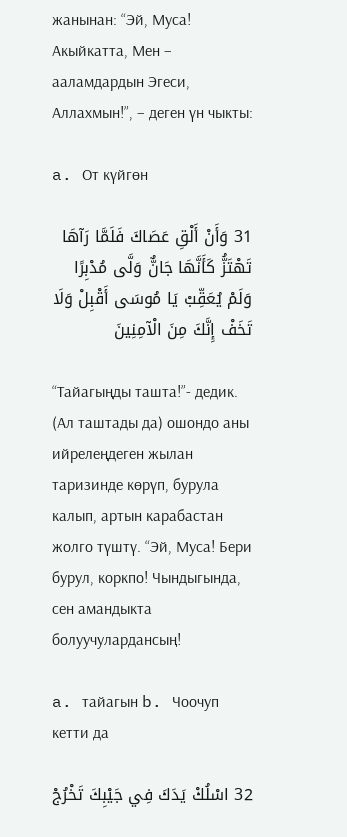жанынан: “Эй, Муса! Акыйкатта, Мен – ааламдардын Эгеси, Аллахмын!”, – деген үн чыкты:

a. От күйгөн

31 وَأَنْ أَلْقِ عَصَاكَ فَلَمَّا رَآهَا تَهْتَزُّ كَأَنَّهَا جَانٌّ وَلَّى مُدْبِرًا وَلَمْ يُعَقِّبْ يَا مُوسَى أَقْبِلْ وَلَا تَخَفْ إِنَّكَ مِنَ الْآمِنِينَ

“Тайагыңды ташта!”- дедик. (Ал таштады да) ошондо аны ийрелеңдеген жылан таризинде көрүп, бурула калып, артын карабастан жолго түштү. “Эй, Муса! Бери бурул, коркпо! Чындыгында, сен амандыкта болуучулардансың!

a. тайагын b. Чоочуп кетти да

32 اسْلُكْ يَدَكَ فِي جَيْبِكَ تَخْرُجْ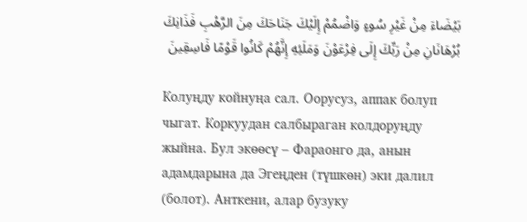بَيْضَاءَ مِنْ غَيْرِ سُوءٍ وَاضْمُمْ إِلَيْكَ جَنَاحَكَ مِنَ الرَّهْبِ فَذَانِكَ بُرْهَانَانِ مِنْ رَبِّكَ إِلَى فِرْعَوْنَ وَمَلَئِهِ إِنَّهُمْ كَانُوا قَوْمًا فَاسِقِينَ

Колуңду койнуңа сал. Оорусуз, аппак болуп чыгат. Коркуудан салбыраган колдоруңду жыйна. Бул экөөсү – Фараонго да, анын адамдарына да Эгеңден (түшкөн) эки далил (болот). Анткени, алар бузуку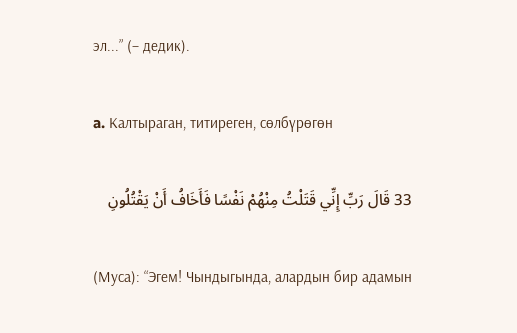эл...” (– дедик).

a. Калтыраган, титиреген, сөлбүрөгөн

33 قَالَ رَبِّ إِنِّي قَتَلْتُ مِنْهُمْ نَفْسًا فَأَخَافُ أَنْ يَقْتُلُونِ

(Муса): “Эгем! Чындыгында, алардын бир адамын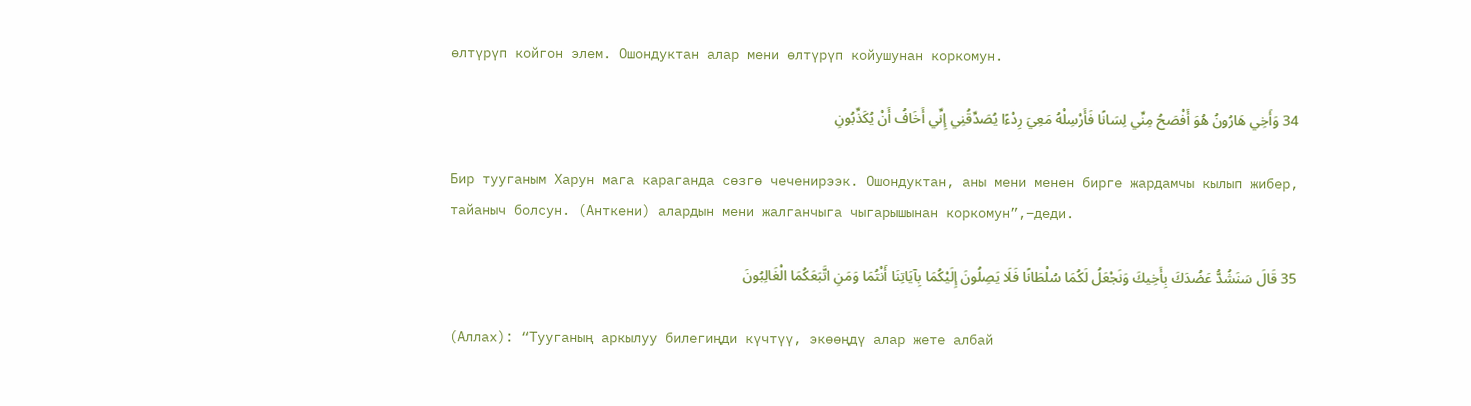өлтүрүп койгон элем. Ошондуктан алар мени өлтүрүп койушунан коркомун.

34 وَأَخِي هَارُونُ هُوَ أَفْصَحُ مِنِّي لِسَانًا فَأَرْسِلْهُ مَعِيَ رِدْءًا يُصَدِّقُنِي إِنِّي أَخَافُ أَنْ يُكَذِّبُونِ

Бир тууганым Харун мага караганда сөзгө чеченирээк. Ошондуктан, аны мени менен бирге жардамчы кылып жибер, тайаныч болсун. (Анткени) алардын мени жалганчыга чыгарышынан коркомун”,–деди.

35 قَالَ سَنَشُدُّ عَضُدَكَ بِأَخِيكَ وَنَجْعَلُ لَكُمَا سُلْطَانًا فَلَا يَصِلُونَ إِلَيْكُمَا بِآيَاتِنَا أَنْتُمَا وَمَنِ اتَّبَعَكُمَا الْغَالِبُونَ

(Аллах): “Тууганың аркылуу билегиңди күчтүү, экөөңдү алар жете албай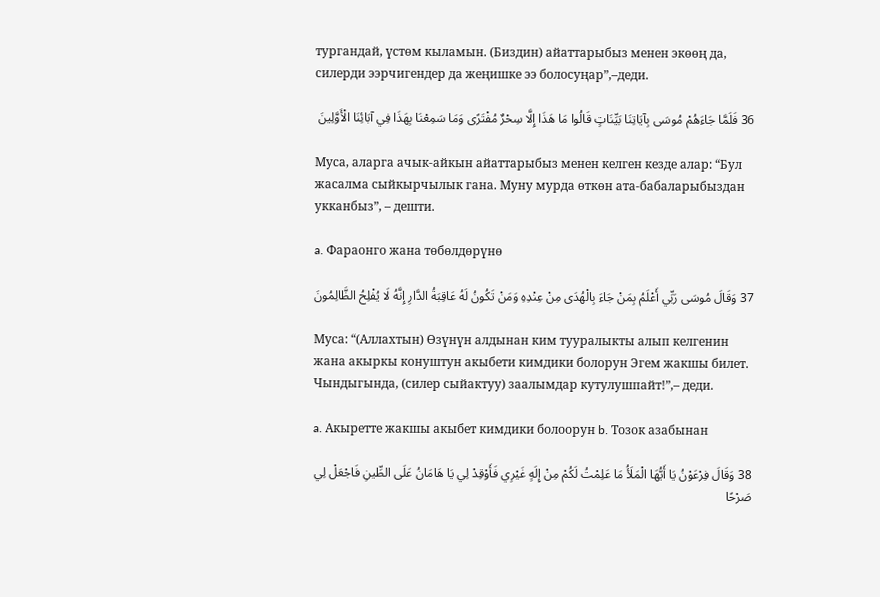тургандай, үстөм кыламын. (Биздин) айаттарыбыз менен экөөң да, силерди ээрчигендер да жеңишке ээ болосуңар”,–деди.

36 فَلَمَّا جَاءَهُمْ مُوسَى بِآيَاتِنَا بَيِّنَاتٍ قَالُوا مَا هَذَا إِلَّا سِحْرٌ مُفْتَرًى وَمَا سَمِعْنَا بِهَذَا فِي آبَائِنَا الْأَوَّلِينَ

Муса, аларга ачык-айкын айаттарыбыз менен келген кезде алар: “Бул жасалма сыйкырчылык гана. Муну мурда өткөн ата-бабаларыбыздан укканбыз”, – дешти.

a. Фараонго жана төбөлдөрүнө

37 وَقَالَ مُوسَى رَبِّي أَعْلَمُ بِمَنْ جَاءَ بِالْهُدَى مِنْ عِنْدِهِ وَمَنْ تَكُونُ لَهُ عَاقِبَةُ الدَّارِ إِنَّهُ لَا يُفْلِحُ الظَّالِمُونَ

Муса: “(Аллахтын) Өзүнүн алдынан ким тууралыкты алып келгенин жана акыркы конуштун акыбети кимдики болорун Эгем жакшы билет. Чындыгында, (силер сыйактуу) заалымдар кутулушпайт!”,– деди.

a. Акыретте жакшы акыбет кимдики болоорун b. Тозок азабынан

38 وَقَالَ فِرْعَوْنُ يَا أَيُّهَا الْمَلَأُ مَا عَلِمْتُ لَكُمْ مِنْ إِلَهٍ غَيْرِي فَأَوْقِدْ لِي يَا هَامَانُ عَلَى الطِّينِ فَاجْعَلْ لِي صَرْحًا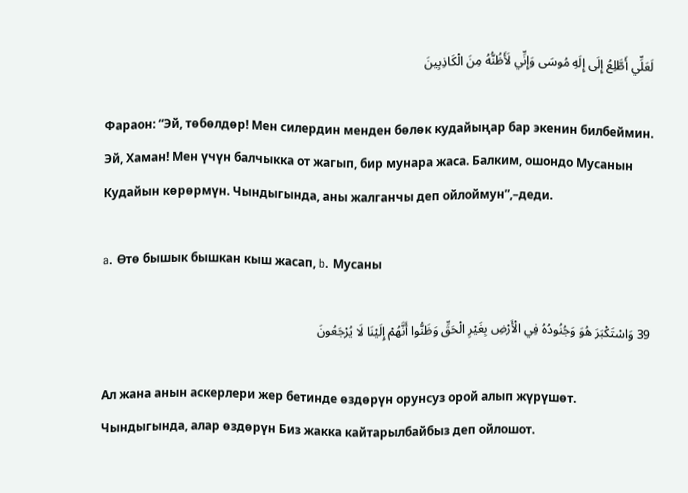لَعَلِّي أَطَّلِعُ إِلَى إِلَهِ مُوسَى وَإِنِّي لَأَظُنُّهُ مِنَ الْكَاذِبِينَ

Фараон: “Эй, төбөлдөр! Мен силердин менден бөлөк кудайыңар бар экенин билбеймин. Эй, Хаман! Мен үчүн балчыкка от жагып, бир мунара жаса. Балким, ошондо Мусанын Кудайын көрөрмүн. Чындыгында, аны жалганчы деп ойлоймун”,–деди.

a. Өтө бышык бышкан кыш жасап, b. Мусаны

39 وَاسْتَكْبَرَ هُوَ وَجُنُودُهُ فِي الْأَرْضِ بِغَيْرِ الْحَقِّ وَظَنُّوا أَنَّهُمْ إِلَيْنَا لَا يُرْجَعُونَ

Ал жана анын аскерлери жер бетинде өздөрүн орунсуз орой алып жүрүшөт. Чындыгында, алар өздөрүн Биз жакка кайтарылбайбыз деп ойлошот.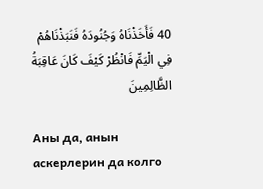40 فَأَخَذْنَاهُ وَجُنُودَهُ فَنَبَذْنَاهُمْ فِي الْيَمِّ فَانْظُرْ كَيْفَ كَانَ عَاقِبَةُ الظَّالِمِينَ

Аны да, анын аскерлерин да колго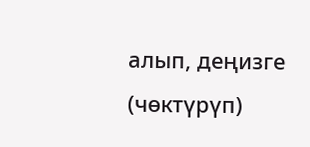алып, деңизге (чөктүрүп)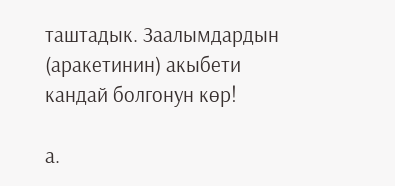таштадык. Заалымдардын (аракетинин) акыбети кандай болгонун көр!

a.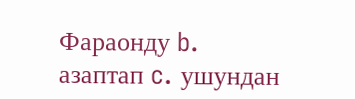Фараонду b. азаптап c. ушундан